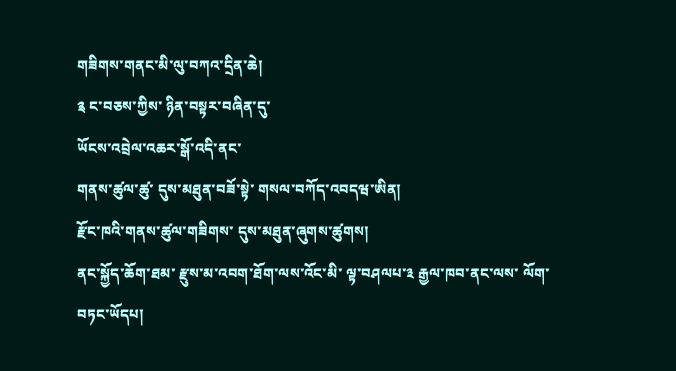གཟིགས་གནང་མི་ལུ་བཀའ་དྲིན་ཆེ།
༉ ང་བཅས་ཀྱིས་ ཉིན་བསྟར་བཞིན་དུ་
ཡོངས་འབྲེལ་འཆར་སྒོ་འདི་ནང་
གནས་ཚུལ་ཚུ་ དུས་མཐུན་བཟོ་སྟེ་ གསལ་བཀོད་འབདཝ་ཨིན།
རྫོང་ཁའི་གནས་ཚུལ་གཟིགས་ དུས་མཐུན་ཞུགས་ཚུགས།
ནང་སྐྱོད་ཆོག་ཐམ་ རྫུས་མ་འབག་ཐོག་ལས་འོང་མི་ ལྟ་བཤལཔ་༣ རྒྱལ་ཁབ་ནང་ལས་ ལོག་བཏང་ཡོདཔ།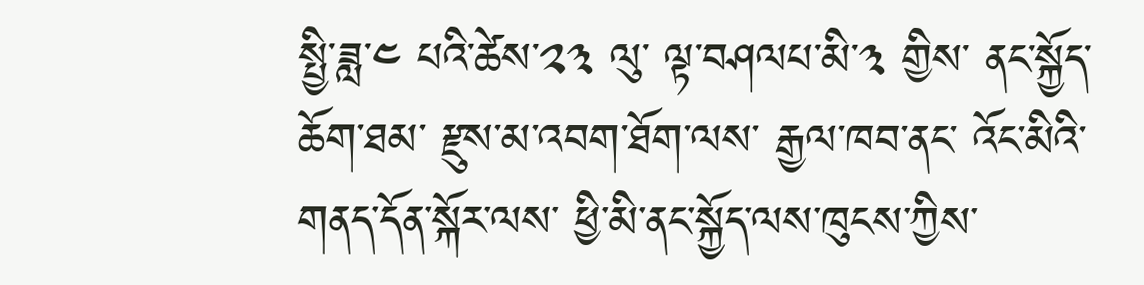སྤྱི་ཟླ་༤ པའི་ཚེས་༢༣ ལུ་ ལྟ་བཤལཔ་མི་༣ གྱིས་ ནང་སྐྱོད་ཆོག་ཐམ་ རྫུས་མ་འབག་ཐོག་ལས་ རྒྱལ་ཁབ་ནང་ འོང་མིའི་གནད་དོན་སྐོར་ལས་ ཕྱི་མི་ནང་སྐྱོད་ལས་ཁུངས་ཀྱིས་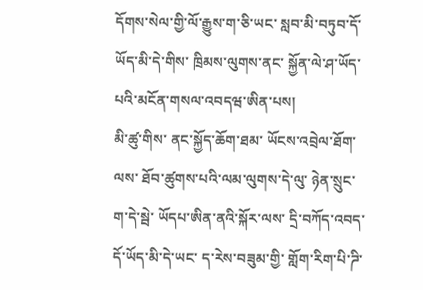དོགས་སེལ་གྱི་ལོ་རྒྱུས་ག་ཅི་ཡང་ སླབ་མི་བཏུབ་དོ་ཡོད་མི་དེ་གིས་ ཁྲིམས་ལུགས་ནང་ སྐྱོན་ལེ་ཤ་ཡོད་པའི་མངོན་གསལ་འབདཝ་ཨིན་པས།
མི་ཚུ་གིས་ ནང་སྐྱོད་ཆོག་ཐམ་ ཡོངས་འབྲེལ་ཐོག་ལས་ ཐོབ་ཚུགས་པའི་ལམ་ལུགས་དེ་ལུ་ ཉེན་སྲུང་ག་དེ་སྦེ་ ཡོདཔ་ཨིན་ནའི་སྐོར་ལས་ དྲི་བཀོད་འབད་དོ་ཡོད་མི་དེ་ཡང་ ད་རེས་བཟུམ་གྱི་ གློག་རིག་པི་ཌི་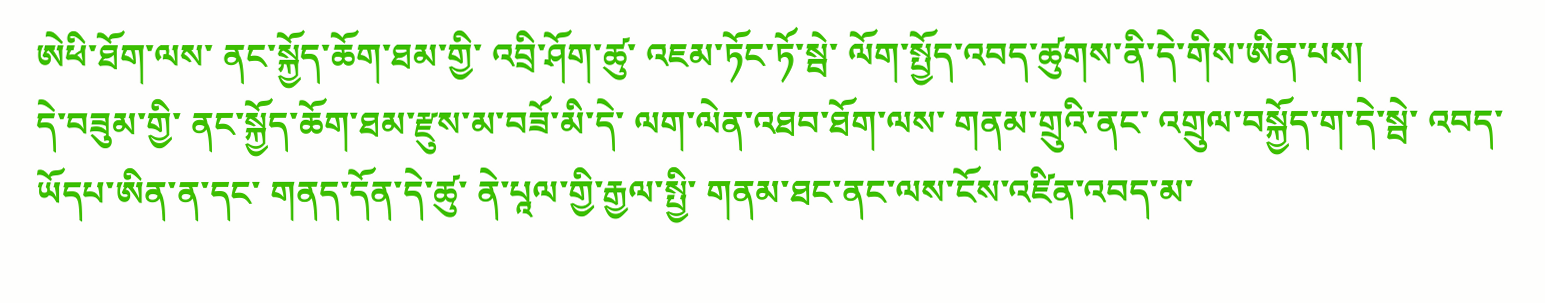ཨེཕི་ཐོག་ལས་ ནང་སྐྱོད་ཆོག་ཐམ་གྱི་ འབྲི་ཤོག་ཚུ་ འཇམ་ཏོང་ཏོ་སྦེ་ ལོག་སྤྱོད་འབད་ཚུགས་ནི་དེ་གིས་ཨིན་པས།
དེ་བཟུམ་གྱི་ ནང་སྐྱོད་ཆོག་ཐམ་རྫུས་མ་བཟོ་མི་དེ་ ལག་ལེན་འཐབ་ཐོག་ལས་ གནམ་གྲུའི་ནང་ འགྲུལ་བསྐྱོད་ག་དེ་སྦེ་ འབད་ཡོདཔ་ཨིན་ན་དང་ གནད་དོན་དེ་ཚུ་ ནེ་པཱལ་གྱི་རྒྱལ་སྤྱི་ གནམ་ཐང་ནང་ལས་ངོས་འཛིན་འབད་མ་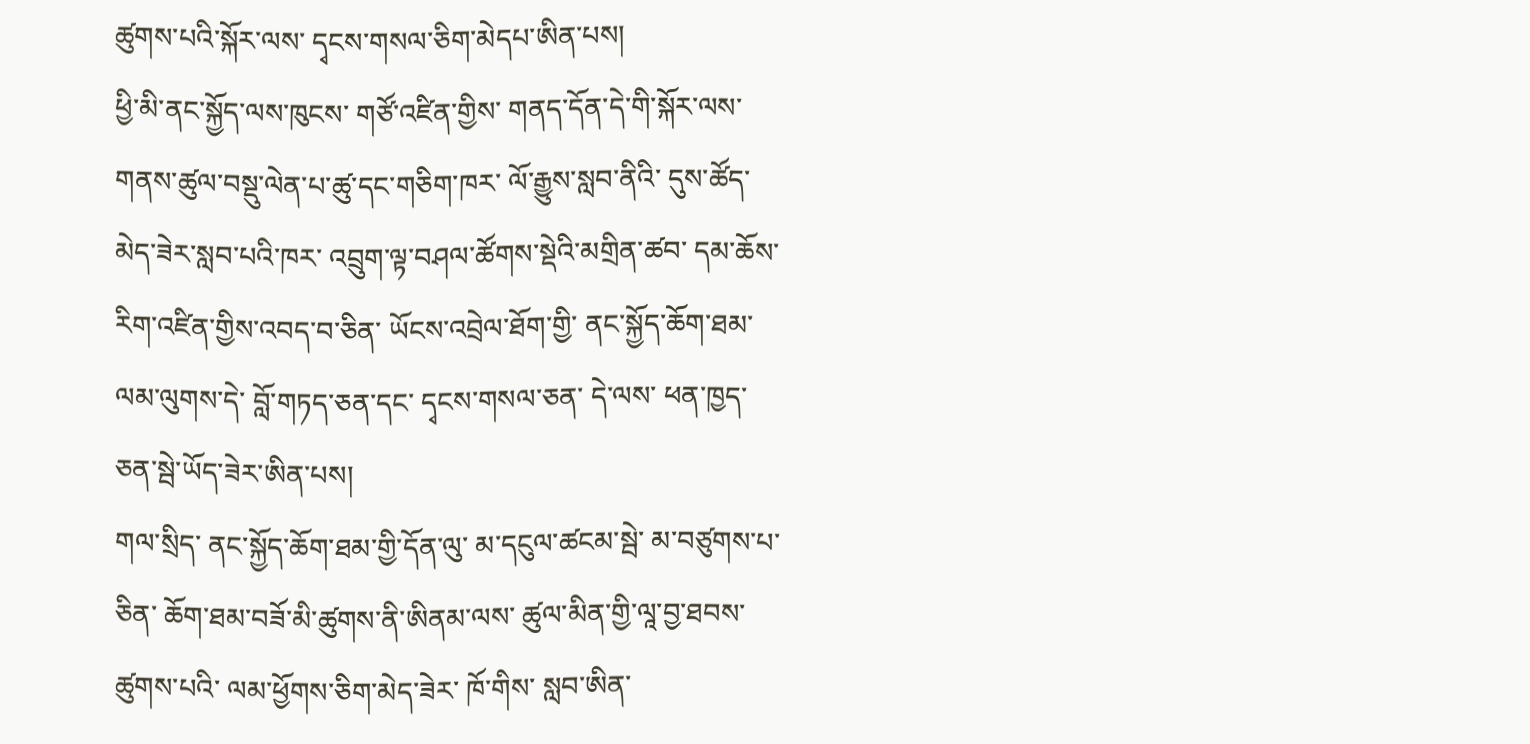ཚུགས་པའི་སྐོར་ལས་ དྭངས་གསལ་ཅིག་མེདཔ་ཨིན་པས།
ཕྱི་མི་ནང་སྐྱོད་ལས་ཁུངས་ གཙོ་འཛིན་གྱིས་ གནད་དོན་དེ་གི་སྐོར་ལས་ གནས་ཚུལ་བསྡུ་ལེན་པ་ཚུ་དང་གཅིག་ཁར་ ལོ་རྒྱུས་སླབ་ནིའི་ དུས་ཚོད་མེད་ཟེར་སླབ་པའི་ཁར་ འབྲུག་ལྟ་བཤལ་ཚོགས་སྡེའི་མགྲིན་ཚབ་ དམ་ཆོས་རིག་འཛིན་གྱིས་འབད་བ་ཅིན་ ཡོངས་འབྲེལ་ཐོག་གྱི་ ནང་སྐྱོད་ཆོག་ཐམ་ལམ་ལུགས་དེ་ བློ་གཏད་ཅན་དང་ དྭངས་གསལ་ཅན་ དེ་ལས་ ཕན་ཁྱད་ཅན་སྦེ་ཡོད་ཟེར་ཨིན་པས།
གལ་སྲིད་ ནང་སྐྱོད་ཆོག་ཐམ་གྱི་དོན་ལུ་ མ་དངུལ་ཚངམ་སྦེ་ མ་བཙུགས་པ་ཅིན་ ཆོག་ཐམ་བཟོ་མི་ཚུགས་ནི་ཨིནམ་ལས་ ཚུལ་མིན་གྱི་ལཱ་བྱ་ཐབས་ཚུགས་པའི་ ལམ་ཕྱོགས་ཅིག་མེད་ཟེར་ ཁོ་གིས་ སླབ་ཨིན་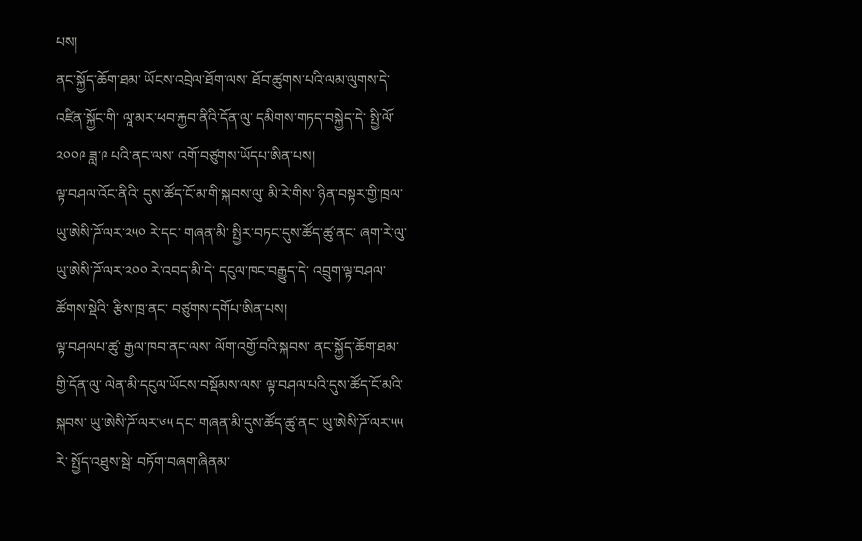པས།
ནང་སྐྱོད་ཆོག་ཐམ་ ཡོངས་འབྲེལ་ཐོག་ལས་ ཐོབ་ཚུགས་པའི་ལམ་ལུགས་དེ་ འཛིན་སྐྱོང་གི་ ལཱ་མར་ཕབ་རྐྱབ་ནིའི་དོན་ལུ་ དམིགས་གཏད་བསྐྱེད་དེ་ སྤྱི་ལོ་༢༠༠༩ ཟླ་༩ པའི་ནང་ལས་ འགོ་བཙུགས་ཡོདཔ་ཨིན་པས།
ལྟ་བཤལ་འོང་ནིའི་ དུས་ཚོད་ངོ་མ་གི་སྐབས་ལུ་ མི་རེ་གིས་ ཉིན་བསྟར་གྱི་ཁྲལ་ ཡུ་ཨེསི་ཌོ་ལར་༢༥༠ རེ་དང་ གཞན་མི་ སྤྱིར་བཏང་དུས་ཚོད་ཚུ་ནང་ ཞག་རེ་ལུ་ ཡུ་ཨེསི་ཌོ་ལར་༢༠༠ རེ་འབད་མི་དེ་ དངུལ་ཁང་བརྒྱུད་དེ་ འབྲུག་ལྟ་བཤལ་ཚོགས་སྡེའི་ རྩིས་ཁྲ་ནང་ བཙུགས་དགོཔ་ཨིན་པས།
ལྟ་བཤལཔ་ཚུ་ རྒྱལ་ཁབ་ནང་ལས་ ལོག་འགྱོ་བའི་སྐབས་ ནང་སྐྱོད་ཆོག་ཐམ་གྱི་དོན་ལུ་ ལེན་མི་དངུལ་ཡོངས་བསྡོམས་ལས་ ལྟ་བཤལ་པའི་དུས་ཚོད་ངོ་མའི་སྐབས་ ཡུ་ཨེསི་ཌོ་ལར་༦༥ དང་ གཞན་མི་དུས་ཚོད་ཚུ་ནང་ ཡུ་ཨེསི་ཌོ་ལར་༥༥ རེ་ སྤྱོད་འཐུས་སྦེ་ བཏོག་བཞག་ཞིནམ་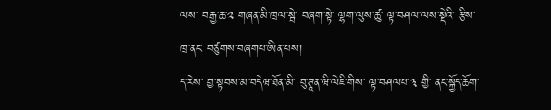ལས་ བརྒྱ་ཆ་༢ གཞན་མི་ཁྲལ་སྦེ་ བཞག་སྟེ་ ལྷག་ལུས་ཚུ་ ལྟ་བཤལ་ལས་སྡེའི་ རྩིས་ཁྲ་ནང་ བཙུགས་བཞགཔ་ཨིན་པས།
ད་རེས་ བྱ་སྟབས་མ་བདེཝ་ཐོན་མི་ བུ་ཊཱན་ཝི་ལེཇི་གིས་ ལྟ་བཤལཔ་༣ གྱི་ ནང་སྐྱོད་ཆོག་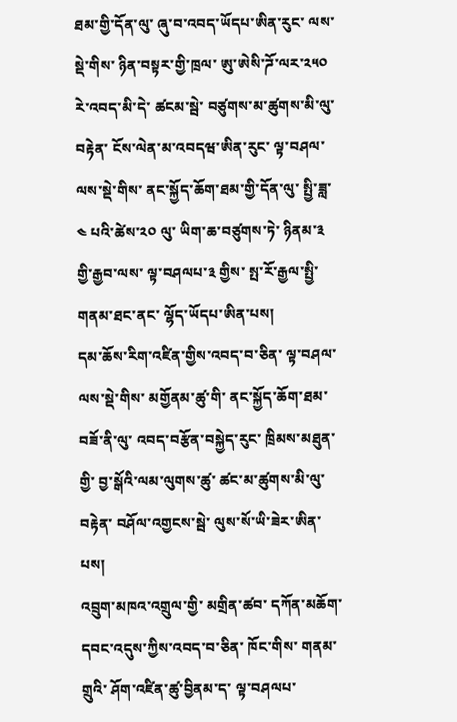ཐམ་གྱི་དོན་ལུ་ ཞུ་བ་འབད་ཡོདཔ་ཨིན་རུང་ ལས་སྡེ་གིས་ ཉིན་བསྟར་གྱི་ཁྲལ་ ཨུ་ཨེསི་ཌོ་ལར་༢༥༠ རེ་འབད་མི་དེ་ ཚངམ་སྦེ་ བཙུགས་མ་ཚུགས་མི་ལུ་བརྟེན་ ངོས་ལེན་མ་འབདཝ་ཨིན་རུང་ ལྟ་བཤལ་ལས་སྡེ་གིས་ ནང་སྐྱོད་ཆོག་ཐམ་གྱི་དོན་ལུ་ སྤྱི་ཟླ་༤ པའི་ཚེས་༢༠ ལུ་ ཡིག་ཆ་བཙུགས་ཏེ་ ཉིནམ་༣ གྱི་རྒྱབ་ལས་ ལྟ་བཤལཔ་༣ གྱིས་ སྤ་རོ་རྒྱལ་སྤྱི་གནམ་ཐང་ནང་ ལྷོད་ཡོདཔ་ཨིན་པས།
དམ་ཆོས་རིག་འཛིན་གྱིས་འབད་བ་ཅིན་ ལྟ་བཤལ་ལས་སྡེ་གིས་ མགྱོནམ་ཚུ་གི་ ནང་སྐྱོད་ཆོག་ཐམ་བཟོ་ནི་ལུ་ འབད་བརྩོན་བསྐྱེད་རུང་ ཁྲིམས་མཐུན་གྱི་ བྱ་སྒོའི་ལམ་ལུགས་ཚུ་ ཚང་མ་ཚུགས་མི་ལུ་བརྟེན་ བཤོལ་འགྱངས་སྦེ་ ལུས་སོ་ཡི་ཟེར་ཨིན་པས།
འབྲུག་མཁའ་འགྲུལ་གྱི་ མགྲིན་ཚབ་ དཀོན་མཆོག་དབང་འདུས་ཀྱིས་འབད་བ་ཅིན་ ཁོང་གིས་ གནམ་གྲུའི་ ཤོག་འཛིན་ཚུ་བྱིནམ་ད་ ལྟ་བཤལཔ་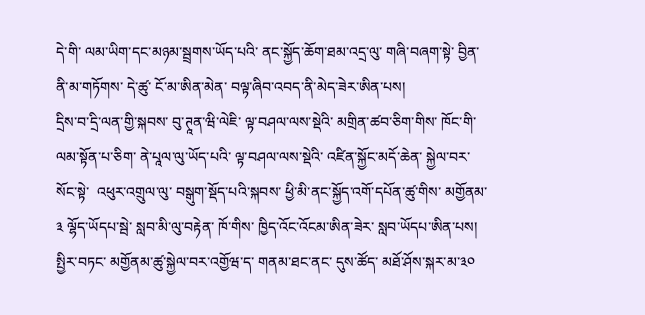དེ་གི་ ལམ་ཡིག་དང་མཉམ་སྦྲགས་ཡོད་པའི་ ནང་སྐྱོད་ཆོག་ཐམ་འདྲ་ལུ་ གཞི་བཞག་སྟེ་ བྱིན་ནི་མ་གཏོགས་ དེ་ཚུ་ ངོ་མ་ཨིན་མེན་ བལྟ་ཞིབ་འབད་ནི་མེད་ཟེར་ཨིན་པས།
དྲིས་བ་དྲི་ལན་གྱི་སྐབས་ བུ་ཊཱན་ཝི་ལེཇི་ ལྟ་བཤལ་ལས་སྡེའི་ མགྲིན་ཚབ་ཅིག་གིས་ ཁོང་གི་ ལམ་སྟོན་པ་ཅིག་ ནེ་པཱལ་ལུ་ཡོད་པའི་ ལྟ་བཤལ་ལས་སྡེའི་ འཛིན་སྐྱོང་མདོ་ཆེན་ སྐྱེལ་བར་སོང་སྟེ་  འཕུར་འགྲུལ་ལུ་ བསྒུག་སྡོད་པའི་སྐབས་ ཕྱི་མི་ནང་སྐྱོད་འགོ་དཔོན་ཚུ་གིས་ མགྱོནམ་༣ ལྷོད་ཡོདཔ་སྦེ་ སླབ་མི་ལུ་བརྟེན་ ཁོ་གིས་ ཁྱིད་འོང་འོངམ་ཨིན་ཟེར་ སླབ་ཡོདཔ་ཨིན་པས།
སྤྱིར་བཏང་ མགྱོནམ་ཚུ་སྐྱེལ་བར་འགྱོཝ་ད་ གནམ་ཐང་ནང་ དུས་ཚོད་ མཐོ་ཤོས་སྐར་མ་༣༠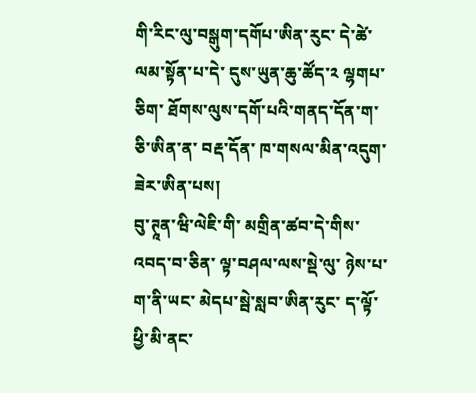གི་རིང་ལུ་བསྒུག་དགོཔ་ཨིན་རུང་ དེ་ཚེ་ ལམ་སྟོན་པ་དེ་ དུས་ཡུན་ཆུ་ཚོད་༢ ལྷགཔ་ཅིག་ ཐོགས་ལུས་དགོ་པའི་གནད་དོན་ག་ཅི་ཨིན་ན་ བརྡ་དོན་ ཁ་གསལ་མིན་འདུག་ཟེར་ཨིན་པས།
བུ་ཊཱན་ཝི་ལེཇི་གི་ མགྲིན་ཚབ་དེ་གིས་འབད་བ་ཅིན་ ལྟ་བཤལ་ལས་སྡེ་ལུ་ ཉེས་པ་ག་ནི་ཡང་ མེདཔ་སྦེ་སླབ་ཨིན་རུང་ ད་ལྟོ་ ཕྱི་མི་ནང་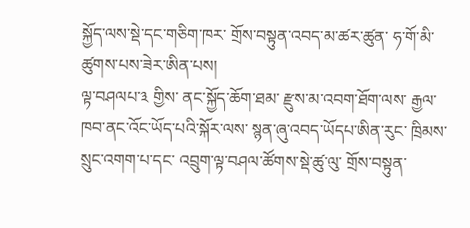སྐྱོད་ལས་སྡེ་དང་གཅིག་ཁར་ གྲོས་བསྟུན་འབད་མ་ཚར་ཚུན་ ཧ་གོ་མི་ཚུགས་པས་ཟེར་ཨིན་པས།
ལྟ་བཤལཔ་༣ གྱིས་ ནང་སྐྱོད་ཆོག་ཐམ་ རྫུས་མ་འབག་ཐོག་ལས་ རྒྱལ་ཁབ་ནང་འོང་ཡོད་པའི་སྐོར་ལས་ སྙན་ཞུ་འབད་ཡོདཔ་ཨིན་རུང་ ཁྲིམས་སྲུང་འགག་པ་དང་ འབྲུག་ལྟ་བཤལ་ཚོགས་སྡེ་ཚུ་ལུ་ གྲོས་བསྟུན་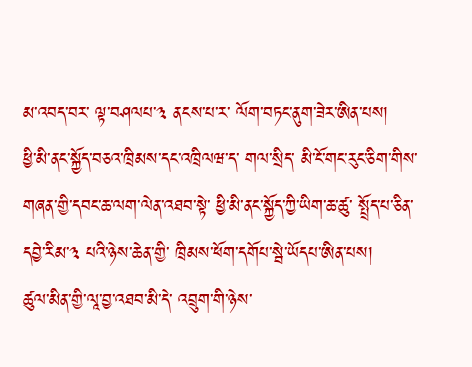མ་འབད་བར་ ལྟ་བཤལཔ་༣ ནངས་པ་ར་ ལོག་བཏང་ནུག་ཟེར་ཨིན་པས།
ཕྱི་མི་ནང་སྐྱོད་བཅའ་ཁྲིམས་དང་འཁྲིལཝ་ད་ གལ་སྲིད་ མི་ངོ་གང་རུང་ཅིག་གིས་ གཞན་གྱི་དབང་ཆ་ལག་ལེན་འཐབ་སྟེ་ ཕྱི་མི་ནང་སྐྱོད་ཀྱི་ཡིག་ཆ་ཚུ་ སྤྲོད་པ་ཅིན་ དབྱེ་རིམ་༣ པའི་ཉེས་ཆེན་གྱི་ ཁྲིམས་ཕོག་དགོཔ་སྦེ་ཡོདཔ་ཨིན་པས།
ཚུལ་མིན་གྱི་ལཱ་བྱ་འཐབ་མི་དེ་ འབྲུག་གི་ཉེས་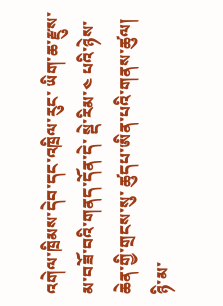འགེལ་ཁྲིམས་དེབ་དང་འཁྲིལ་རུང་ ཡིག་ཆ་རྫུས་མ་བཟོ་བའི་གནད་དོན་དེ་ སྡེ་རིམ་༤ པའི་ཉེས་ཆེན་གྱི་གྲངས་སུ་ ཚུདཔ་ཨིན་པའི་གནས་ཚུལ།
ཉི་མ་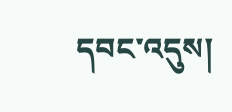དབང་འདུས།